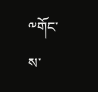༸གོང་ས་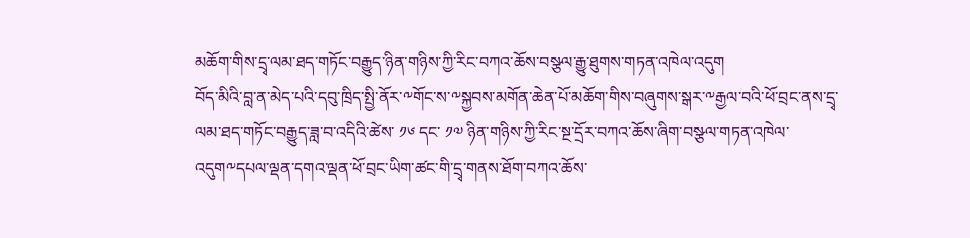མཆོག་གིས་དྲྭ་ལམ་ཐད་གཏོང་བརྒྱུད་ཉིན་གཉིས་ཀྱི་རིང་བཀའ་ཆོས་བསྩལ་རྒྱུ་ཐུགས་གཏན་འཁེལ་འདུག
བོད་མིའི་བླ་ན་མེད་པའི་དབུ་ཁྲིད་སྤྱི་ནོར་༸གོང་ས་༸སྐྱབས་མགོན་ཆེན་པོ་མཆོག་གིས་བཞུགས་སྒར་༸རྒྱལ་བའི་ཕོ་བྲང་ནས་དྲྭ་ལམ་ཐད་གཏོང་བརྒྱུད་ཟླ་བ་འདིའི་ཚེས་ ༡༦ དང་ ༡༧ ཉིན་གཉིས་ཀྱི་རིང་སྔ་དྲོར་བཀའ་ཆོས་ཞིག་བསྩལ་གཏན་འཁེལ་འདུག༸དཔལ་ལྡན་དགའ་ལྡན་ཕོ་བྲང་ཡིག་ཚང་གི་དྲྭ་གནས་ཐོག་བཀའ་ཆོས་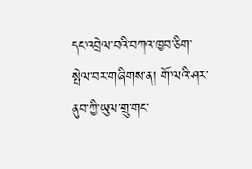དང་འབྲེལ་བའི་བཀའ་ཁྱབ་ཅིག་སྤེལ་བར་གཞིགས་ན། གོ་ལའི་ཤར་ནུབ་ཀྱི་ཡུལ་གྲུ་གང་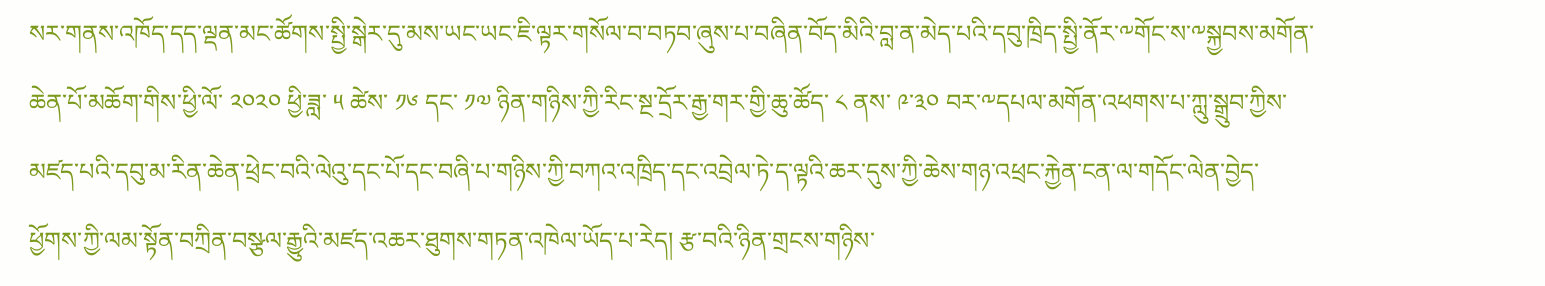སར་གནས་འཁོད་དད་ལྡན་མང་ཚོགས་སྤྱི་སྒེར་དུ་མས་ཡང་ཡང་ཇི་ལྟར་གསོལ་བ་བཏབ་ཞུས་པ་བཞིན་བོད་མིའི་བླ་ན་མེད་པའི་དབུ་ཁྲིད་སྤྱི་ནོར་༸གོང་ས་༸སྐྱབས་མགོན་ཆེན་པོ་མཆོག་གིས་ཕྱི་ལོ་ ༢༠༢༠ ཕྱི་ཟླ་ ༥ ཚེས་ ༡༦ དང་ ༡༧ ཉིན་གཉིས་ཀྱི་རིང་སྔ་དྲོར་རྒྱ་གར་གྱི་ཆུ་ཚོད་ ༨ ནས་ ༩་༣༠ བར་༸དཔལ་མགོན་འཕགས་པ་ཀླུ་སྒྲུབ་ཀྱིས་མཛད་པའི་དབུ་མ་རིན་ཆེན་ཕྲེང་བའི་ལེའུ་དང་པོ་དང་བཞི་པ་གཉིས་ཀྱི་བཀའ་འཁྲིད་དང་འབྲེལ་ཏེ་ད་ལྟའི་ཆར་དུས་ཀྱི་ཆེས་གཉ་འཕྲང་རྐྱེན་ངན་ལ་གདོང་ལེན་བྱེད་ཕྱོགས་ཀྱི་ལམ་སྟོན་བཀྲིན་བསྩལ་རྒྱུའི་མཛད་འཆར་ཐུགས་གཏན་འཁེལ་ཡོད་པ་རེད། རྩ་བའི་ཉིན་གྲངས་གཉིས་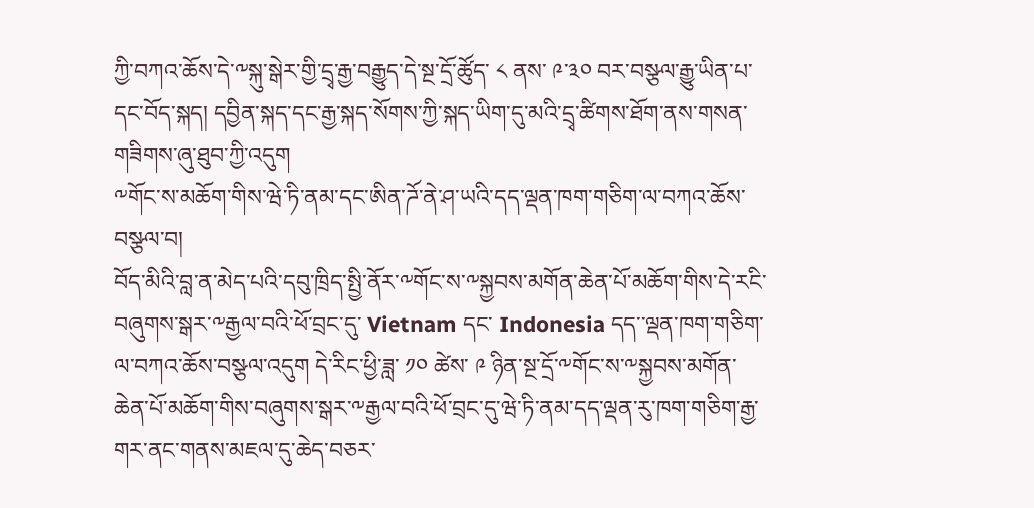ཀྱི་བཀའ་ཆོས་དེ་༸སྐུ་སྒེར་གྱི་དྲྭ་རྒྱ་བརྒྱུད་དེ་སྔ་དྲོ་ཚོུད་ ༨ ནས་ ༩་༣༠ བར་བསྩལ་རྒྱུ་ཡིན་པ་དང་བོད་སྐད། དབྱིན་སྐད་དང་རྒྱ་སྐད་སོགས་ཀྱི་སྐད་ཡིག་དུ་མའི་དྲྭ་ཚིགས་ཐོག་ནས་གསན་གཟིགས་ཞུ་ཐུབ་ཀྱི་འདུག
༸གོང་ས་མཆོག་གིས་ཝེ་ཏི་ནམ་དང་ཨིན་ཌོ་ནེ་ཤ་ཡའི་དད་ལྡན་ཁག་གཅིག་ལ་བཀའ་ཆོས་བསྩལ་བ།
བོད་མིའི་བླ་ན་མེད་པའི་དབུ་ཁྲིད་སྤྱི་ནོར་༸གོང་ས་༸སྐྱབས་མགོན་ཆེན་པོ་མཆོག་གིས་དེ་རངི་བཞུགས་སྒར་༸རྒྱལ་བའི་ཕོ་བྲང་དུ་ Vietnam དང་ Indonesia དད་་ལྡན་ཁག་གཅིག་ལ་བཀའ་ཆོས་བསྩལ་འདུག དེ་རིང་ཕྱི་ཟླ་ ༡༠ ཚེས་ ༩ ཉིན་སྔ་དྲོ་༸གོང་ས་༸སྐྱབས་མགོན་ཆེན་པོ་མཆོག་གིས་བཞུགས་སྒར་༸རྒྱལ་བའི་ཕོ་བྲང་དུ་ཝེ་ཏི་ནམ་དད་ལྡན་རུ་ཁག་གཅིག་རྒྱ་གར་ནང་གནས་མཇལ་དུ་ཆེད་བཅར་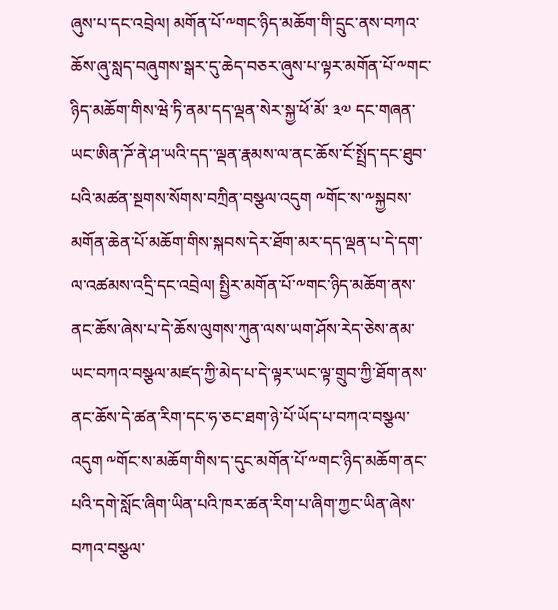ཞུས་པ་དང་འབྲེལ། མགོན་པོ་༸གང་ཉིད་མཆོག་གི་དྲུང་ནས་བཀའ་ཆོས་ཞུ་སླད་བཞུགས་སྒར་དུ་ཆེད་བཅར་ཞུས་པ་ལྟར་མགོན་པོ་༸གང་ཉིད་མཆོག་གིས་ཝེ་ཏི་ནམ་དད་ལྡན་སེར་སྐྱ་ཕོ་མོ་ ༣༧ དང་གཞན་ཡང་ཨིན་ཌོ་ནེ་ཤ་ཡའི་དད་་ལྡན་རྣམས་ལ་ནང་ཆོས་ངོ་སྤྲོད་དང་ཐུབ་པའི་མཚན་སྔགས་སོགས་བཀྲིན་བསྩལ་འདུག ༸གོང་ས་༸སྐྱབས་མགོན་ཆེན་པོ་མཆོག་གིས་སྐབས་དེར་ཐོག་མར་དད་ལྡན་པ་དེ་དག་ལ་འཚམས་འདྲི་དང་འབྲེལ། སྤྱིར་མགོན་པོ་༸གང་ཉིད་མཆོག་ནས་ནང་ཆོས་ཞེས་པ་དེ་ཆོས་ལུགས་ཀུན་ལས་ཡག་ཤོས་རེད་ཅེས་ནམ་ཡང་བཀའ་བསྩལ་མཛད་ཀྱི་མེད་པ་དེ་ལྟར་ཡང་ལྟ་གྲུབ་ཀྱི་ཐོག་ནས་ནང་ཆོས་དེ་ཚན་རིག་དང་ཧ་ཅང་ཐག་ཉེ་པོ་ཡོད་པ་བཀའ་བསྩལ་འདུག ༸གོང་ས་མཆོག་གིས་ད་དུང་མགོན་པོ་༸གང་ཉིད་མཆོག་ནང་པའི་དགེ་སློང་ཞིག་ཡིན་པའི་ཁར་ཚན་རིག་པ་ཞིག་ཀྱང་ཡིན་ཞེས་བཀའ་བསྩལ་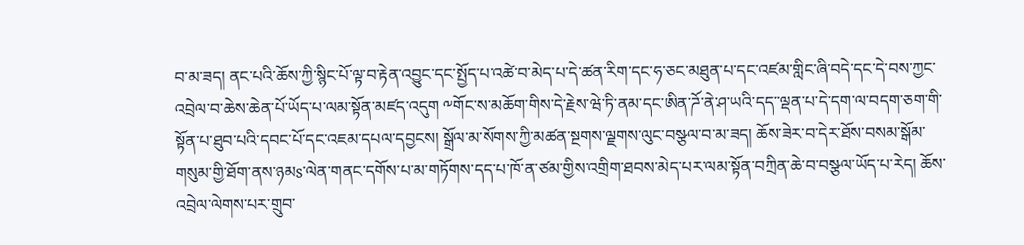བ་མ་ཟད། ནང་པའི་ཆོས་ཀྱི་སྙིང་པོ་ལྟ་བ་རྟེན་འབྱུང་དང་སྤྱོད་པ་འཚེ་བ་མེད་པ་དེ་ཚན་རིག་དང་ཧ་ཅང་མཐུན་པ་དང་འཛམ་གླིང་ཞི་བདེ་དང་དེ་བས་ཀྱང་འབྲེལ་བ་ཆེས་ཆེན་པོ་ཡོད་པ་ལམ་སྟོན་མཛད་འདུག ༸གོང་ས་མཆོག་གིས་དེ་རྗེས་ཝེ་ཏི་ནམ་དང་ཨིན་ཌོ་ནེ་ཤ་ཡའི་དད་་ལྡན་པ་དེ་དག་ལ་བདག་ཅག་གི་སྟོན་པ་ཐུབ་པའི་དབང་པོ་དང་འཇམ་དཔལ་དབྱངས། སྒྲོལ་མ་སོགས་ཀྱི་མཚན་སྔགས་ལྗགས་ལུང་བསྩལ་བ་མ་ཟད། ཆོས་ཟེར་བ་དེར་ཐོས་བསམ་སྒོམ་གསུམ་གྱི་ཐོག་ནས་ཉམs་ལེན་གནང་དགོས་པ་མ་གཏོགས་དད་པ་ཁོ་ན་ཙམ་གྱིས་འགྲིག་ཐབས་མེད་པར་ལམ་སྟོན་བཀྲིན་ཆེ་བ་བསྩལ་ཡོད་པ་རེད། ཆོས་འབྲེལ་ལེགས་པར་གྲུབ་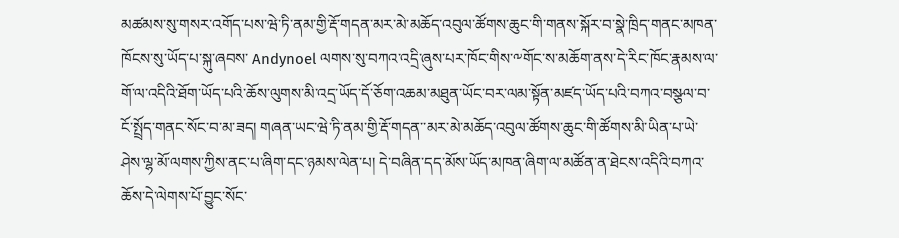མཚམས་སུ་གསར་འགོད་པས་ཝེ་ཏི་ནམ་གྱི་རྡོ་གདན་མར་མེ་མཆོད་འབུལ་ཚོགས་ཆུང་གི་གནས་སྐོར་བ་སྣེ་ཁྲིད་གནང་མཁན་ཁོངས་སུ་ཡོད་པ་སྐུ་ཞབས་ Andynoel ལགས་སུ་བཀའ་འདྲི་ཞུས་པར་ཁོང་གིས་༸གོང་ས་མཆོག་ནས་དེ་རིང་ཁོང་རྣམས་ལ་གོ་ལ་འདིའི་ཐོག་ཡོད་པའི་ཆོས་ལུགས་མི་འདྲ་ཡོད་དོ་ཅོག་འཆམ་མཐུན་ཡོང་བར་ལམ་སྟོན་མཛད་ཡོད་པའི་བཀའ་བསྩལ་བ་ངོ་སྤྲོད་གནང་སོང་བ་མ་ཟད། གཞན་ཡང་ཝེ་ཏི་ནམ་གྱི་རྡོ་གདན་་མར་མེ་མཆོད་འབུལ་ཚོགས་ཆུང་གི་ཚོགས་མི་ཡིན་པ་ཡེ་ཤེས་ལྷ་མོ་ལགས་ཀྱིས་ནང་པ་ཞིག་དང་ཉམས་ལེན་པ། དེ་བཞིན་དད་མོས་ཡོད་མཁན་ཞིག་ལ་མཚོན་ན་ཐེངས་འདིའི་བཀའ་ཆོས་དེ་ལེགས་པོ་བྱུང་སོང་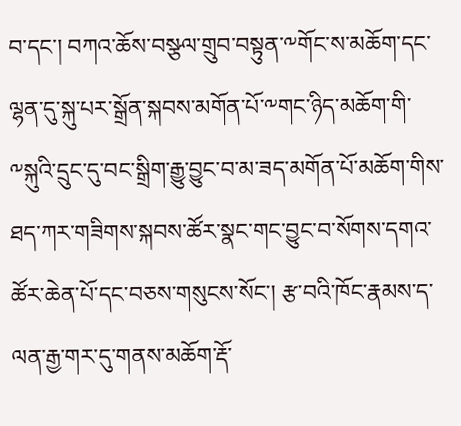བ་དང་། བཀའ་ཆོས་བསྩལ་གྲུབ་བསྟུན་༸གོང་ས་མཆོག་དང་ལྷན་དུ་སྐུ་པར་སྒྲོན་སྐབས་མགོན་པོ་༸གང་ཉིད་མཆོག་གི་༸སྐུའི་དྲུང་དུ་བང་སྒྲིག་རྒྱུ་བྱུང་བ་མ་ཟད་མགོན་པོ་མཆོག་གིས་ཐད་ཀར་གཟིགས་སྐབས་ཚོར་སྣང་གང་བྱུང་བ་སོགས་དགའ་ཚོར་ཆེན་པོ་དང་བཅས་གསུངས་སོང་། རྩ་བའི་ཁོང་རྣམས་ད་ལན་རྒྱ་གར་དུ་གནས་མཆོག་རྡོ་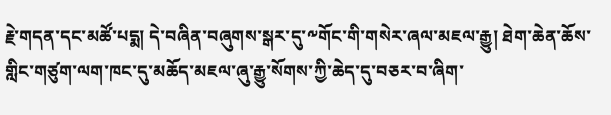རྗེ་གདན་དང་མཚོ་པདྨ། དེ་བཞིན་བཞུགས་སྒར་དུ་༸གོང་གི་གསེར་ཞལ་མཇལ་རྒྱུ། ཐེག་ཆེན་ཆོས་གླིང་གཙུག་ལག་ཁང་དུ་མཆོད་མཇལ་ཞུ་རྒྱུ་སོགས་ཀྱི་ཆེད་དུ་བཅར་བ་ཞིག་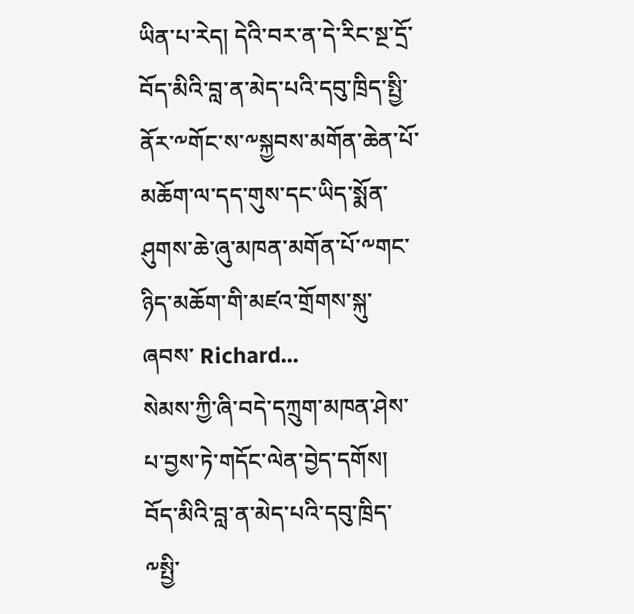ཡིན་པ་རེད། དེའི་བར་ན་དེ་རིང་སྔ་དྲོ་བོད་མིའི་བླ་ན་མེད་པའི་དབུ་ཁྲིད་སྤྱི་ནོར་༸གོང་ས་༸སྐྱབས་མགོན་ཆེན་པོ་མཆོག་ལ་དད་གུས་དང་ཡིད་སྨོན་ཤུགས་ཆེ་ཞུ་མཁན་མགོན་པོ་༸གང་ཉིད་མཆོག་གི་མཛའ་གྲོགས་སྐུ་ཞབས་ Richard...
སེམས་ཀྱི་ཞི་བདེ་དཀྲུག་མཁན་ཤེས་པ་བྱས་ཏེ་གདོང་ལེན་བྱེད་དགོས།
བོད་མིའི་བླ་ན་མེད་པའི་དབུ་ཁྲིད་༸སྤྱི་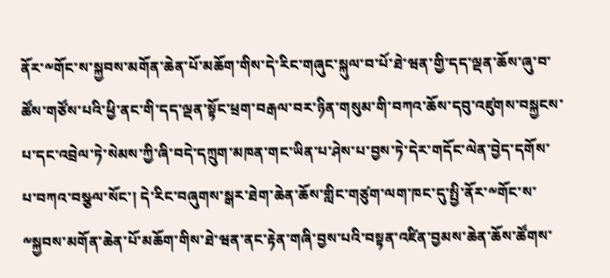ནོར་༸གོང་ས་སྐྱབས་མགོན་ཆེན་པོ་མཆོག་གིས་དེ་རིང་གཞུང་སྐུལ་བ་པོ་ཐེ་ཝན་གྱི་དད་ལྡན་ཆོས་ཞུ་བ་ཚོས་གཙོས་པའི་ཕྱི་ནང་གི་དད་ལྡན་སྟོང་ཕྲག་བརྒལ་བར་ཉིན་གསུམ་གི་བཀའ་ཆོས་དབུ་འཛུགས་བསྐྱངས་པ་དང་འབྲེལ་ཏེ་སེམས་ཀྱི་ཞི་བདེ་དཀྲུག་མཁན་གང་ཡིན་པ་ཤེས་པ་བྱས་ཏེ་དེར་གདོང་ལེན་བྱེད་དགོས་པ་བཀའ་བསྩལ་སོང་། དེ་རིང་བཞུགས་སྒར་ཐེག་ཆེན་ཆོས་གླིང་གཙུག་ལག་ཁང་དུ་སྤྱི་ནོར་༸གོང་ས་༸སྐྱབས་མགོན་ཆེན་པོ་མཆོག་གིས་ཐེ་ཝན་ནང་རྟེན་གཞི་བྱས་པའི་བསྟན་འཛིན་བྱམས་ཆེན་ཆོས་ཚོགས་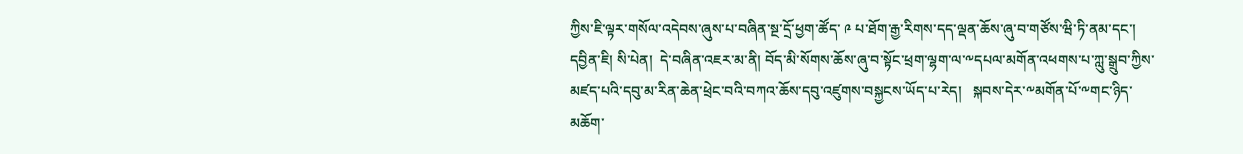ཀྱིས་ཇི་ལྟར་གསོལ་འདེབས་ཞུས་པ་བཞིན་སྔ་དྲོ་ཕྱག་ཚོད་ ༩ པ་ཐོག་རྒྱ་རིགས་དད་ལྡན་ཆོས་ཞུ་བ་གཙོས་ཝི་ཏི་ནམ་དང་། དབྱིན་ཇི། སི་པེན།  དེ་བཞིན་འཇར་མ་ནི། བོད་མི་སོགས་ཆོས་ཞུ་བ་སྟོང་ཕྲག་ལྷག་ལ་༸དཔལ་མགོན་འཕགས་པ་ཀླུ་སྒྲུབ་ཀྱིས་མཛད་པའི་དབུ་མ་རིན་ཆེན་ཕྲེང་བའི་བཀའ་ཆོས་དབུ་འཛུགས་བསྐྱངས་ཡོད་པ་རེད།   སྐབས་དེར་༸མགོན་པོ་༸གང་ཉིད་མཆོག་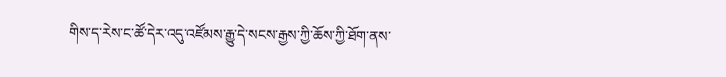གིས་ད་རེས་ང་ཚོ་དེར་འདུ་འཛོམས་རྒྱུ་དེ་སངས་རྒྱས་ཀྱི་ཆོས་ཀྱི་ཐོག་ནས་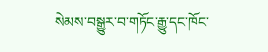སེམས་བསྒྱུར་བ་གཏོང་རྒྱུ་དང་ཁོང་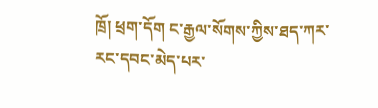ཁྲོ། ཕྲག་དོག ང་རྒྱལ་སོགས་ཀྱིས་ཐད་ཀར་རང་དབང་མེད་པར་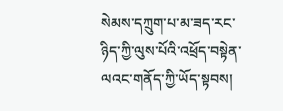སེམས་དཀྲུག་པ་མ་ཟད་རང་ཉིད་ཀྱི་ལུས་པོའི་འཕྲོད་བསྟེན་ལའང་གནོད་ཀྱི་ཡོད་སྟབས།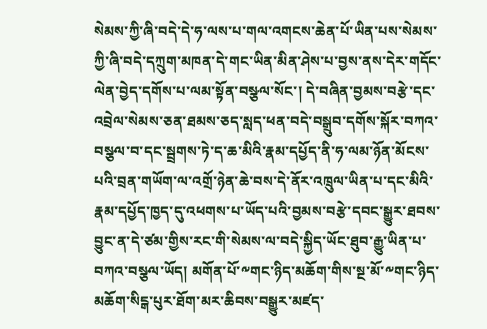སེམས་ཀྱི་ཞི་བདེ་དེ་ཧ་ལས་པ་གལ་འགངས་ཆེན་པོ་ཡིན་པས་སེམས་ཀྱི་ཞི་བདེ་དཀྲུག་མཁན་དེ་གང་ཡིན་མིན་ཤེས་པ་བྱས་ནས་དེར་གདོང་ལེན་བྱེད་དགོས་པ་ལམ་སྟོན་བསྩལ་སོང་། དེ་བཞིན་བྱམས་བརྩེ་དང་འབྲེལ་སེམས་ཅན་ཐམས་ཅད་སླད་ཕན་བདེ་བསྒྲུབ་དགོས་སྐོར་བཀའ་བསྩལ་བ་དང་སྦྲགས་ཏེ་ད་ཆ་མིའི་རྣམ་དཔྱོད་ནི་ཧ་ལམ་ཉོན་མོངས་པའི་བྲན་གཡོག་ལ་འགྲོ་ཉེན་ཆེ་བས་དེ་ནོར་འཁྲུལ་ཡིན་པ་དང་མིའི་རྣམ་དཔྱོད་ཁྱད་དུ་འཕགས་པ་ཡོད་པའི་བྱམས་བརྩེ་དབང་སྒྱུར་ཐབས་བྱུང་ན་དེ་ཙམ་གྱིས་རང་གི་སེམས་ལ་བདེ་སྐྱིད་ཡོང་ཐུབ་རྒྱུ་ཡིན་པ་བཀའ་བསྩལ་ཡོད། མགོན་པོ་༸གང་ཉིད་མཆོག་གིས་སྔ་མོ་༸གང་ཉིད་མཆོག་སིངྒ་པུར་ཐོག་མར་ཆིབས་བསྒྱུར་མཛད་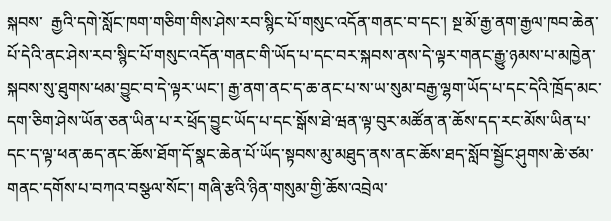སྐབས་  རྒྱའི་དགེ་སློང་ཁག་གཅིག་གིས་ཤེས་རབ་སྙིང་པོ་གསུང་འདོན་གནང་བ་དང་། སྔ་མོ་རྒྱ་ནག་རྒྱལ་ཁབ་ཆེན་པོ་དེའི་ནང་ཤེས་རབ་སྙིང་པོ་གསུང་འདོན་གནང་གི་ཡོད་པ་དང་བར་སྐབས་ནས་དེ་ལྟར་གནང་རྒྱུ་ཉམས་པ་མཁྱེན་སྐབས་སུ་ཐུགས་ཕམ་བྱུང་བ་དེ་ལྟར་ཡང་། རྒྱ་ནག་ནང་ད་ཆ་ནང་པ་ས་ཡ་སུམ་བརྒྱ་ལྷག་ཡོད་པ་དང་དེའི་ཁྲོད་མང་དག་ཅིག་ཤེས་ཡོན་ཅན་ཡིན་པ་ར་ཕྲོད་བྱུང་ཡོད་པ་དང་སྒོས་ཐེ་ཝན་ལྟ་བུར་མཚོན་ན་ཆོས་དད་རང་མོས་ཡིན་པ་དང་ད་ལྟ་ཕན་ཆད་ནང་ཆོས་ཐོག་དོ་སྣང་ཆེན་པོ་ཡོད་སྟབས་མུ་མཐུད་ནས་ནང་ཆོས་ཐད་སློབ་སྦྱོང་ཤུགས་ཆེ་ཙམ་གནང་དགོས་པ་བཀའ་བསྩལ་སོང་། གཞི་རྩའི་ཉིན་གསུམ་གྱི་ཆོས་འབྲེལ་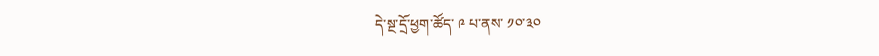དེ་སྔ་དྲོ་ཕྱག་ཚོད་ ༩ པ་ནས་ ༡༠་༣༠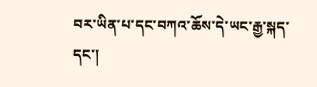བར་ཡིན་པ་དང་བཀའ་ཆོས་དེ་ཡང་རྒྱ་སྐད་དང་།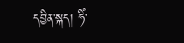དབྱིན་སྐད། ཧིཾ་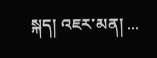སྐད། འཇར་མན། ...